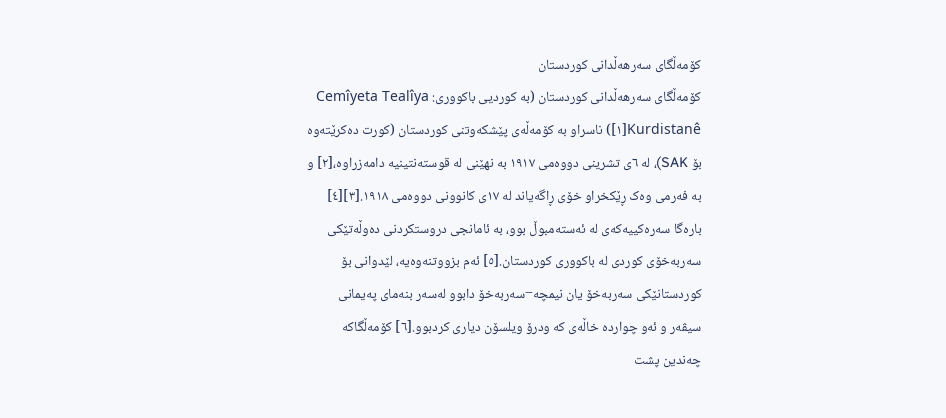کۆمەڵگای سەرھەڵدانی کوردستان
کۆمەڵگای سەرھەڵدانی کوردستان (بە کوردیی باکووری: Cemîyeta Tealîya Kurdistanê[١]) ناسراو بە کۆمەڵەی پێشکەوتنی کوردستان (کورت دەکرێتەوە بۆ SAK)، لە ٦ی تشرینی دووەمی ١٩١٧ بە نھێنی لە قوستەنتینیە دامەزراوە،[٢] و بە فەرمی وەک ڕێکخراو خۆی ڕاگەیاند لە ١٧ی کانوونی دووەمی ١٩١٨.[٣][٤] بارەگا سەرەکییەکەی لە ئەستەمبوڵ بوو، بە ئامانجی دروستکردنی دەوڵەتێکی سەربەخۆی کوردی لە باکووری کوردستان.[٥] ئەم بزووتنەوەیە، لێدوانی بۆ کوردستانێکی سەربەخۆ یان نیمچە‒سەربەخۆ دابوو لەسەر بنەمای پەیمانی سیڤەر و ئەو چواردە خاڵەی کە ودرۆ ویلسۆن دیاری کردبوو.[٦] کۆمەڵگاکە چەندین پشت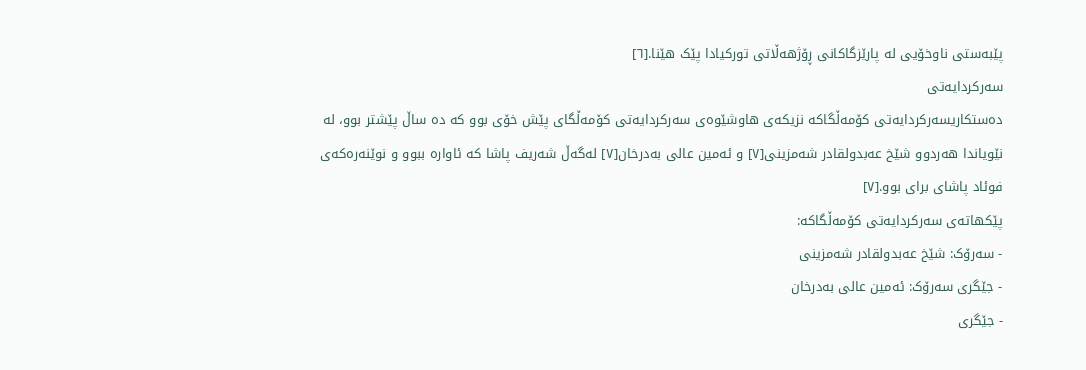پێبەستی ناوخۆیی لە پارێزگاکانی ڕۆژھەڵاتی تورکیادا پێک ھێنا.[٦]
سەرکردایەتی
دەستکاریسەرکردایەتی کۆمەڵگاکە نزیکەی ھاوشێوەی سەرکردایەتی کۆمەڵگای پێش خۆی بوو کە دە ساڵ پێشتر بوو، لە نێویاندا ھەردوو شێخ عەبدولقادر شەمزینی[٧] و ئەمین عالی بەدرخان[٧] لەگەڵ شەریف پاشا کە ئاوارە ببوو و نوێنەرەکەی فوئاد پاشای برای بوو.[٧]
پێکھاتەی سەرکردایەتی کۆمەڵگاکە:
- سەرۆک: شێخ عەبدولقادر شەمزینی
- جێگری سەرۆک: ئەمین عالی بەدرخان
- جێگری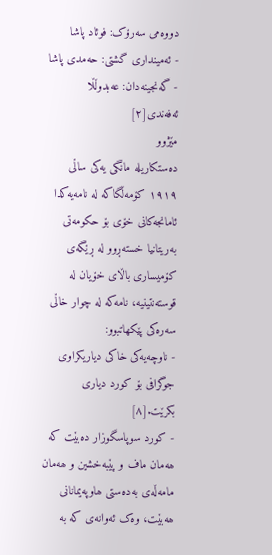دووەمی سەرۆک: فوئاد پاشا
- ئەمینداری گشتی: حەمدی پاشا
- گەنجینەدان: عەبدوڵڵا ئەفەندی[٢]
مێژوو
دەستکاریلە مانگی یەکی ساڵی ١٩١٩ کۆمەڵگاکە لە نامەیەکدا ئامانجەکانی خۆی بۆ حکومەتی بەریتانیا خستەڕوو لە ڕێگەی کۆمیساری باڵای خۆیان لە قوستەنتینیە، نامەکە لە چوار خاڵی سەرەکی پێکھاتبوو:
- ناوچەیەکی خاکی دیاریکراوی جوگرافی بۆ کورد دیاری بکرێت.[٨]
- کورد سوپاسگوزار دەبێت کە ھەمان ماف و پێبەخشین و ھەمان مامەڵەی بەدەستی ھاوپەیمانانی ھەبێت، وەک ئەوانەی کە بە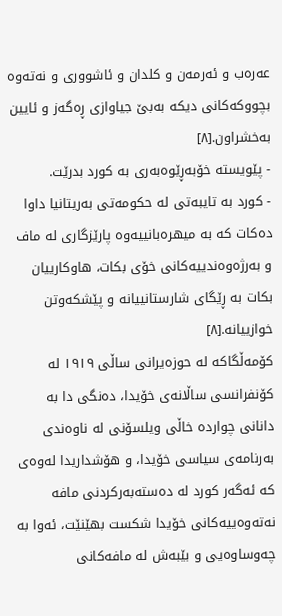عەرەب و ئەرمەن و کلدان و ئاشووری و نەتەوە بچووکەکانی دیکە بەبێ جیاوازی ڕەگەز و ئایین بەخشراون.[٨]
- پێویستە خۆبەڕێوەبەری بە کورد بدرێت.
- کورد بە تایبەتی لە حکومەتی بەریتانیا داوا دەکات کە بە میھرەبانییەوە پارێزگاری لە ماف و بەرژەوەندییەکانی خۆی بکات، ھاوکارییان بکات بە ڕێگای شارستانییانە و پێشکەوتن خوازییانە.[٨]
کۆمەڵگاکە لە حوزەیرانی ساڵی ١٩١٩ لە کۆنفرانسی ساڵانەی خۆیدا، دەنگی دا بە دانانی چواردە خاڵی ویلسۆنی لە ناوەندی بەرنامەی سیاسی خۆیدا، و ھۆشداریدا لەوەی کە ئەگەر کورد لە دەستەبەرکردنی مافە نەتەوەییەکانی خۆیدا شکست بھێنێت، ئەوا بە چەوساوەیی و بێبەش لە مافەکانی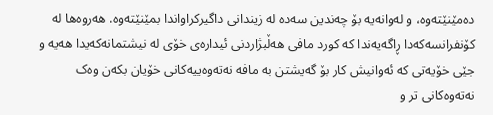دەمێنێتەوە، و لەوانەیە بۆ چەندین سەدە لە زیندانی داگیرکراواندا بمێنێتەوە. ھەروەھا لە کۆنفرانسەکەدا ڕاگەیەندا کە کورد مافی ھەڵبژاردنی ئیدارەی خۆی لە نیشتمانەکەیدا ھەیە و جێی خۆیەتی کە ئەوانیش کار بۆ گەیشتن بە مافە نەتەوەییەکانی خۆیان بکەن وەک نەتەوەکانی تر و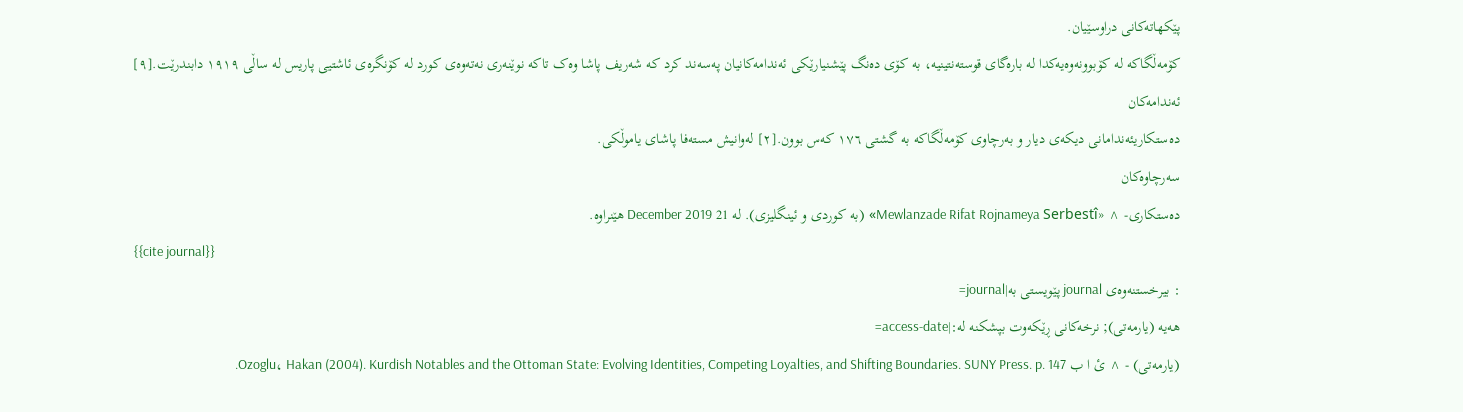پێکھاتەکانی دراوسێیان.
کۆمەڵگاکە لە کۆبوونەوەیەکدا لە بارەگای قوستەنتینیە، بە کۆی دەنگ پێشنیارێکی ئەندامەکانیان پەسەند کرد کە شەریف پاشا وەک تاکە نوێنەری نەتەوەی کورد لە کۆنگرەی ئاشتیی پاریس لە ساڵی ١٩١٩ دابندرێت.[٩]
ئەندامەکان
دەستکاریئەندامانی دیکەی دیار و بەرچاوی کۆمەڵگاکە بە گشتی ١٧٦ کەس بوون.[٢] لەوانیش مستەفا پاشای یاموڵکی.
سەرچاوەکان
دەستکاری- ^ «Mewlanzade Rifat Rojnameya Serbestî» (بە کوردی و ئینگلیزی). لە 21 December 2019 ھێنراوە.
{{cite journal}}
: بیرخستنەوەی journal پێویستی بە|journal=
ھەیە (یارمەتی); نرخەکانی ڕێکەوت بپشکنە لە:|access-date=
(یارمەتی) - ^ ئ ا ب Ozoglu، Hakan (2004). Kurdish Notables and the Ottoman State: Evolving Identities, Competing Loyalties, and Shifting Boundaries. SUNY Press. p. 147.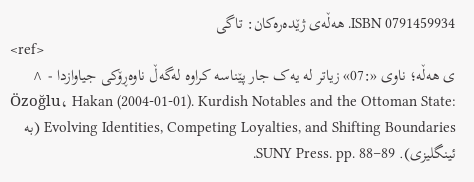ISBN 0791459934. ھەڵەی ژێدەرەکان: تاگی
<ref>
ی ھەڵە؛ ناوی «:07» زیاتر لە یەک جار پێناسە کراوە لەگەڵ ناوەڕۆکی جیاوازدا - ^ Özoğlu، Hakan (2004-01-01). Kurdish Notables and the Ottoman State: Evolving Identities, Competing Loyalties, and Shifting Boundaries (بە ئینگلیزی). SUNY Press. pp. 88–89.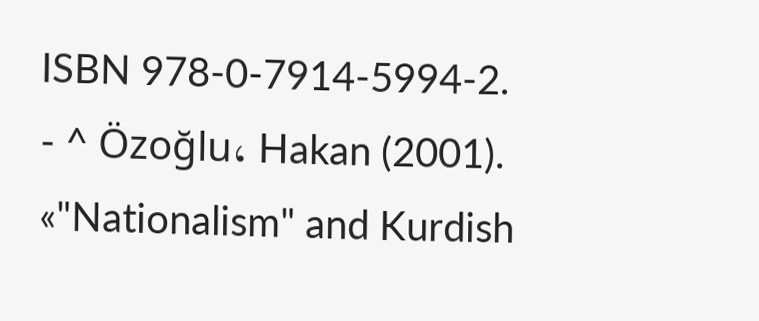ISBN 978-0-7914-5994-2.
- ^ Özoğlu، Hakan (2001). «"Nationalism" and Kurdish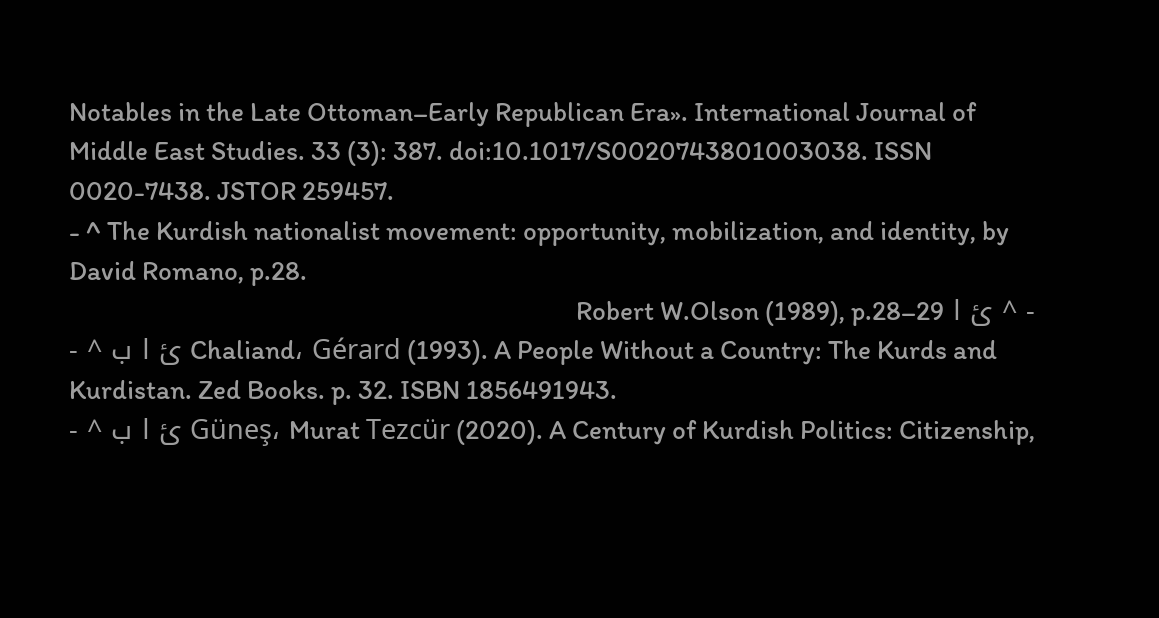Notables in the Late Ottoman–Early Republican Era». International Journal of Middle East Studies. 33 (3): 387. doi:10.1017/S0020743801003038. ISSN 0020-7438. JSTOR 259457.
- ^ The Kurdish nationalist movement: opportunity, mobilization, and identity, by David Romano, p.28.
- ^ ئ ا Robert W.Olson (1989), p.28–29
- ^ ئ ا ب Chaliand، Gérard (1993). A People Without a Country: The Kurds and Kurdistan. Zed Books. p. 32. ISBN 1856491943.
- ^ ئ ا ب Güneş، Murat Tezcür (2020). A Century of Kurdish Politics: Citizenship,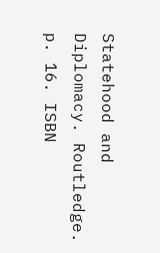Statehood and Diplomacy. Routledge. p. 16. ISBN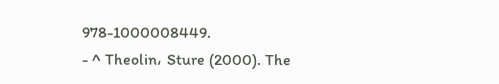978-1000008449.
- ^ Theolin، Sture (2000). The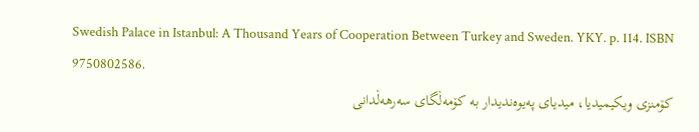Swedish Palace in Istanbul: A Thousand Years of Cooperation Between Turkey and Sweden. YKY. p. 114. ISBN 9750802586.
کۆمنزی ویکیمیدیا، میدیای پەیوەندیدار بە کۆمەڵگای سەرھەڵدانی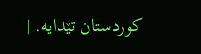کوردستان تێدایە. |